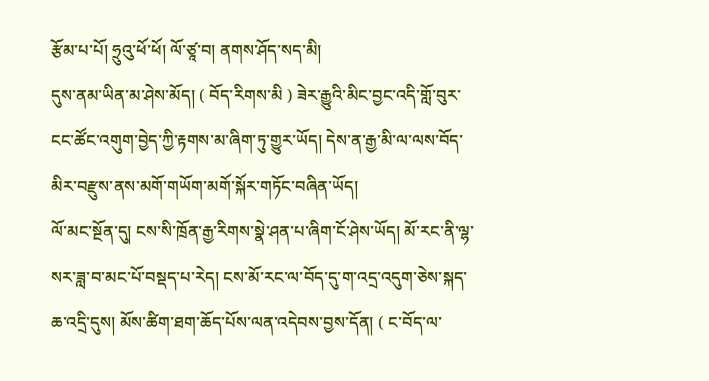རྩོམ་པ་པོ། ཧྲུའུ་ཕོ་ཕོ། ལོ་ཙཱ་བ། ནགས་ཤོད་སད་མི།
དུས་ནམ་ཡིན་མ་ཤེས་མོད། ( བོད་རིགས་མི ) ཟེར་རྒྱུའི་མིང་བྱང་འདི་གློ་བུར་ངང་ཚོང་འགུག་བྱེད་ཀྱི་རྟགས་མ་ཞིག་ཏུ་གྱུར་ཡོད། དེས་ན་རྒྱ་མི་ལ་ལས་བོད་མིར་བརྫུས་ནས་མགོ་གཡོག་མགོ་སྐོར་གཏོང་བཞིན་ཡོད།
ལོ་མང་སྔོན་དུ། ངས་སི་ཁྲོན་རྒྱ་རིགས་སྣེ་ཤན་པ་ཞིག་ངོ་ཤེས་ཡོད། མོ་རང་ནི་ལྷ་སར་ཟླ་བ་མང་པོ་བསྡད་པ་རེད། ངས་མོ་རང་ལ་བོད་དུ་ག་འདྲ་འདུག་ཅེས་སྐད་ཆ་འདྲི་དུས། མོས་ཚིག་ཐག་ཆོད་པོས་ལན་འདེབས་བྱས་དོན། ( ང་བོད་ལ་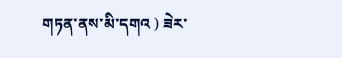གཏན་ནས་མི་དགའ ) ཟེར་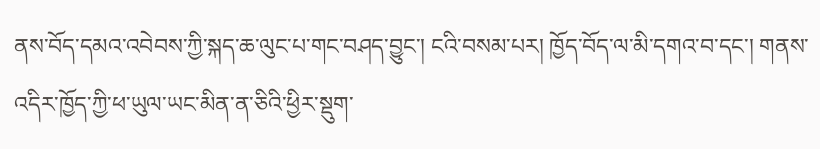ནས་བོད་དམའ་འབེབས་ཀྱི་སྐད་ཆ་ལུང་པ་གང་བཤད་བྱུང་། ངའི་བསམ་པར། ཁྱོད་བོད་ལ་མི་དགའ་བ་དང་། གནས་འདིར་ཁྱོད་ཀྱི་ཕ་ཡུལ་ཡང་མིན་ན་ཅིའི་ཕྱིར་སྡུག་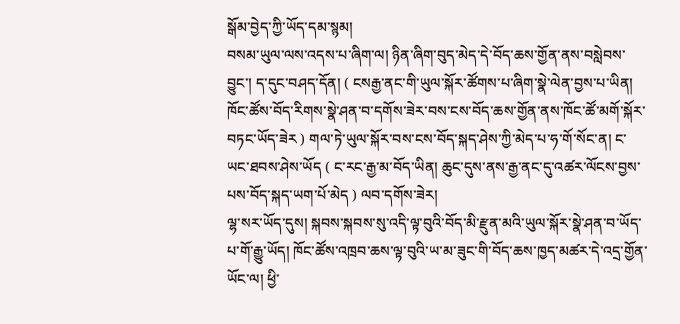སྒོམ་བྱེད་ཀྱི་ཡོད་དམ་སྙམ།
བསམ་ཡུལ་ལས་འདས་པ་ཞིག་ལ། ཉིན་ཞིག་བུད་མེད་དེ་བོད་ཆས་གྱོན་ནས་བསླེབས་བྱུང་། ད་དུང་བཤད་དོན། ( ངསརྒྱ་ནང་གི་ཡུལ་སྐོར་ཚོགས་པ་ཞིག་སྣེ་ལེན་བྱས་པ་ཡིན། ཁོང་ཚོས་བོད་རིགས་སྣེ་ཤན་བ་དགོས་ཟེར་བས་ངས་བོད་ཆས་གྱོན་ནས་ཁོང་ཚོ་མགོ་སྐོར་བཏང་ཡོད་ཟེར ) གལ་ཏེ་ཡུལ་སྐོར་བས་ངས་བོད་སྐད་ཤེས་ཀྱི་མེད་པ་ཧ་གོ་སོང་ན། ང་ཡང་ཐབས་ཤེས་ཡོད ( ང་རང་རྒྱ་མ་བོད་ཡིན། ཆུང་དུས་ནས་རྒྱ་ནང་དུ་འཚར་ལོངས་བྱས་པས་བོད་སྐད་ཡག་པོ་མེད ) ལབ་དགོས་ཟེར།
ལྷ་སར་ཡོད་དུས། སྐབས་སྐབས་སུ་འདི་ལྟ་བུའི་བོད་མི་རྫུན་མའི་ཡུལ་སྐོར་སྣེ་ཤན་བ་ཡོད་པ་གོ་རྒྱུ་ཡོད། ཁོང་ཚོས་འཁྲབ་ཆས་ལྟ་བུའི་ཡ་མ་ཟུང་གི་བོད་ཆས་ཁྱད་མཚར་དེ་འདྲ་གྱོན་ཡོང་ལ། ཕྱི་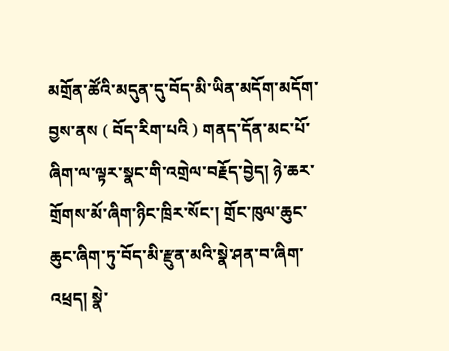མགྲོན་ཚོའི་མདུན་དུ་བོད་མི་ཡིན་མདོག་མདོག་བྱས་ནས ( བོད་རིག་པའི ) གནད་དོན་མང་པོ་ཞིག་ལ་ལྟར་སྣང་གི་འགྲེལ་བརྗོད་བྱེད། ཉེ་ཆར་གྲོགས་མོ་ཞིག་ཉིང་ཁྲིར་སོང་། གྲོང་ཁུལ་ཆུང་ཆུང་ཞིག་ཏུ་བོད་མི་རྫུན་མའི་སྣེ་ཤན་བ་ཞིག་འཕྲད། སྣེ་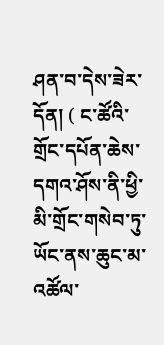ཤན་བ་དེས་ཟེར་དོན། ( ང་ཚོའི་གྲོང་དཔོན་ཆེས་དགའ་ཤོས་ནི་ཕྱི་མི་གྲོང་གསེབ་ཏུ་ཡོང་ནས་ཆུང་མ་འཚོལ་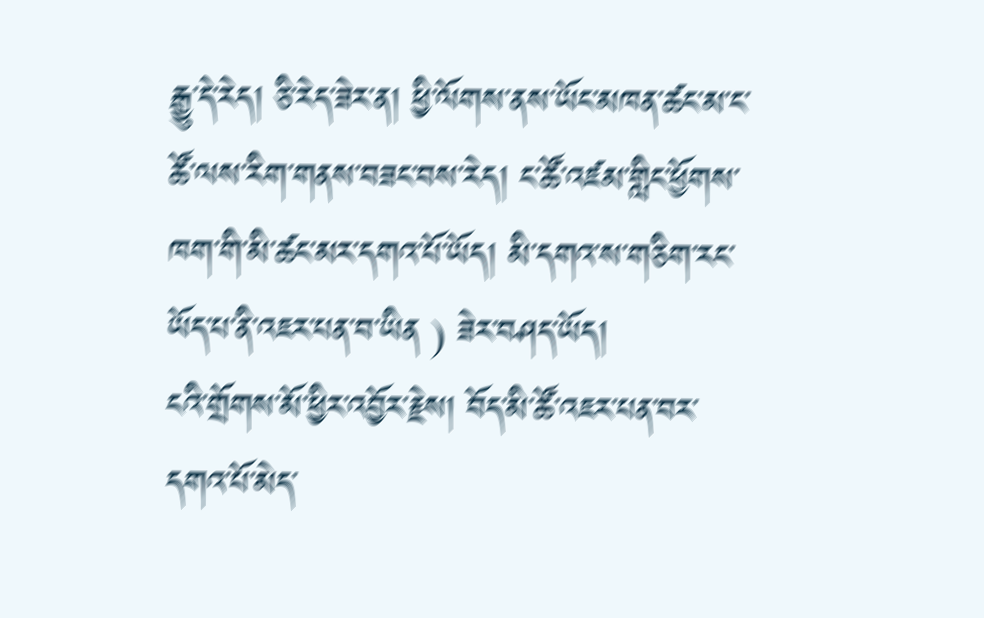རྒྱུ་དེ་རེད། ཅི་རེད་ཟེར་ན། ཕྱི་ལོགས་ནས་ཡོང་མཁན་ཚང་མ་ང་ཚོ་ལས་རིག་གནས་བཟང་བས་རེད། ང་ཚོ་འཛམ་གླིང་ཕྱོགས་ཁག་གི་མི་ཚང་མར་དགའ་པོ་ཡོད། མི་དགའ་ས་གཅིག་རང་ཡོད་པ་ནི་འཇར་པན་བ་ཡིན ) ཟེར་བཤད་ཡོད།
ངའི་གྲོགས་མོ་ཕྱིར་འབྱོར་རྗེས། བོད་མི་ཚོ་འཇར་པན་བར་དགའ་པོ་མེད་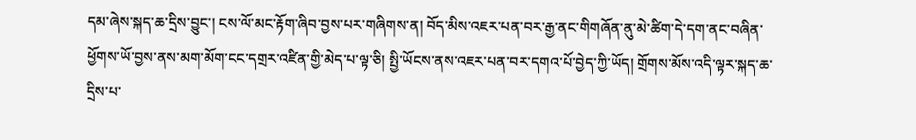དམ་ཞེས་སྐད་ཆ་དྲིས་བྱུང་། ངས་ལོ་མང་རྟོག་ཞིབ་བྱས་པར་གཞིགས་ན། བོད་མིས་འཇར་པན་བར་རྒྱ་ནང་གིགཞོན་ནུ་མེ་ཚིག་དེ་དག་ནང་བཞིན་ཕྱོགས་ཡོ་བྱས་ནས་མག་མོག་ངང་དགྲར་འཛིན་གྱི་མེད་པ་ལྟ་ཅི། སྤྱི་ཡོངས་ནས་འཇར་པན་བར་དགའ་པོ་བྱེད་ཀྱི་ཡོད། གྲོགས་མོས་འདི་ལྟར་སྐད་ཆ་དྲིས་པ་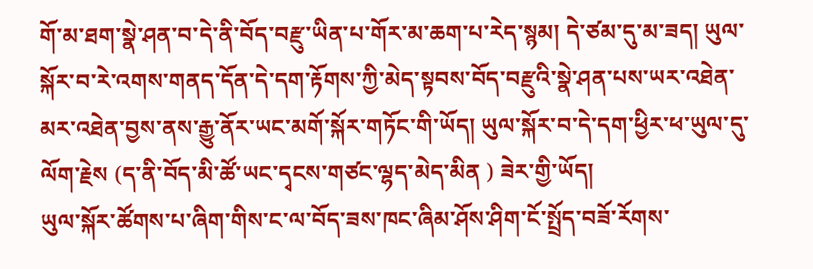གོ་མ་ཐག་སྣེ་ཤན་བ་དེ་ནི་བོད་བརྫུ་ཡིན་པ་གོར་མ་ཆག་པ་རེད་སྙམ། དེ་ཙམ་དུ་མ་ཟད། ཡུལ་སྐོར་བ་རེ་འགས་གནད་དོན་དེ་དག་རྟོགས་ཀྱི་མེད་སྟབས་བོད་བརྫུའི་སྣེ་ཤན་པས་ཡར་འཐེན་མར་འཐེན་བྱས་ནས་རྒྱུ་ནོར་ཡང་མགོ་སྐོར་གཏོང་གི་ཡོད། ཡུལ་སྐོར་བ་དེ་དག་ཕྱིར་ཕ་ཡུལ་དུ་ལོག་རྗེས (ད་ནི་བོད་མི་ཚོ་ཡང་དྭངས་གཙང་ལྷད་མེད་མིན ) ཟེར་གྱི་ཡོད།
ཡུལ་སྐོར་ཚོགས་པ་ཞིག་གིས་ང་ལ་བོད་ཟས་ཁང་ཞིམ་ཤོས་ཤིག་ངོ་སྤྲོད་བཟོ་རོགས་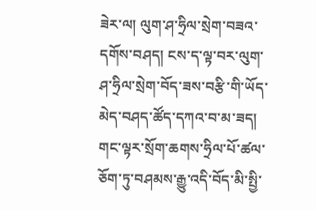ཟེར་ལ། ལུག་ཤ་ཧྲིལ་སྲེག་བཟའ་དགོས་བཤད། ངས་ད་ལྟ་བར་ལུག་ཤ་ཧྲིལ་སྲེག་བོད་ཟས་བརྩི་གི་ཡོད་མེད་བཤད་ཚོད་དཀའ་བ་མ་ཟད། གང་ལྟར་སྲོག་ཆགས་ཧྲིལ་པོ་ཚལ་ཅོག་ཏུ་བཤམས་རྒྱུ་འདི་བོད་མི་སྤྱི་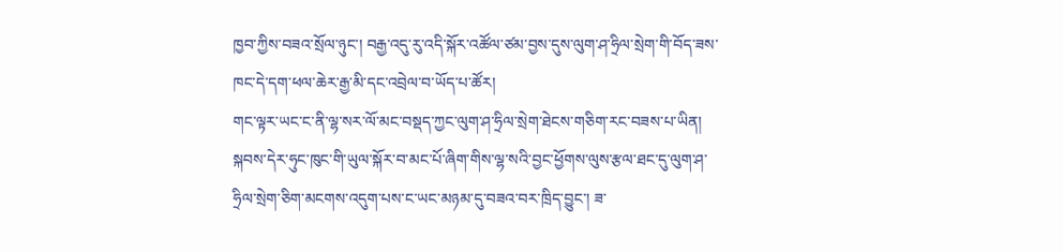ཁྱབ་ཀྱིས་བཟའ་སྲོལ་ཉུང་། བརྒྱ་འདུ་རུ་འདི་སྐོར་འཚོལ་ཙམ་བྱས་དུས་ལུག་ཤ་ཧྲིལ་སྲེག་གི་བོད་ཟས་ཁང་དེ་དག་ཕལ་ཆེར་རྒྱ་མི་དང་འབྲེལ་བ་ཡོད་པ་ཚོར།
གང་ལྟར་ཡང་ང་ནི་ལྷ་སར་ལོ་མང་བསྡད་ཀྱང་ལུག་ཤ་ཧྲིལ་སྲེག་ཐེངས་གཅིག་རང་བཟས་པ་ཡིན། སྐབས་དེར་ཧུང་ཁུང་གི་ཡུལ་སྐོར་བ་མང་པོ་ཞིག་གིས་ལྷ་སའི་བྱང་ཕྱོགས་ལུས་རྩལ་ཐང་དུ་ལུག་ཤ་ཧྲིལ་སྲེག་ཅིག་མངགས་འདུག་པས་ང་ཡང་མཉམ་དུ་བཟའ་བར་ཁྲིད་བྱུང་། ཟ་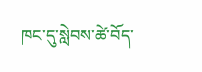ཁང་དུ་སླེབས་ཚེ་བོད་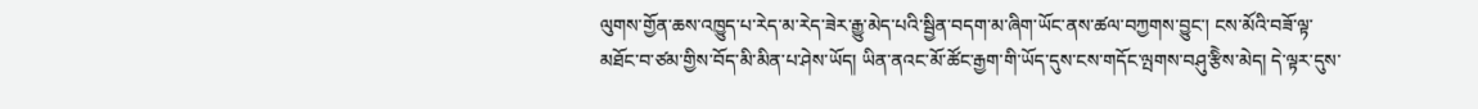ལུགས་གྱོན་ཆས་འཁྱུད་པ་རེད་མ་རེད་ཟེར་རྒྱུ་མེད་པའི་སྦྱིན་བདག་མ་ཞིག་ཡོང་ནས་ཚལ་བཀྱགས་བྱུང་། ངས་མོའི་བཟོ་ལྟ་མཐོང་བ་ཙམ་གྱིས་བོད་མི་མིན་པ་ཤེས་ཡོད། ཡིན་ནའང་མོ་ཚོང་རྒྱག་གི་ཡོད་དུས་ངས་གདོང་ལྤགས་བཤུ་རྩིེས་མེད། དེ་ལྟར་དུས་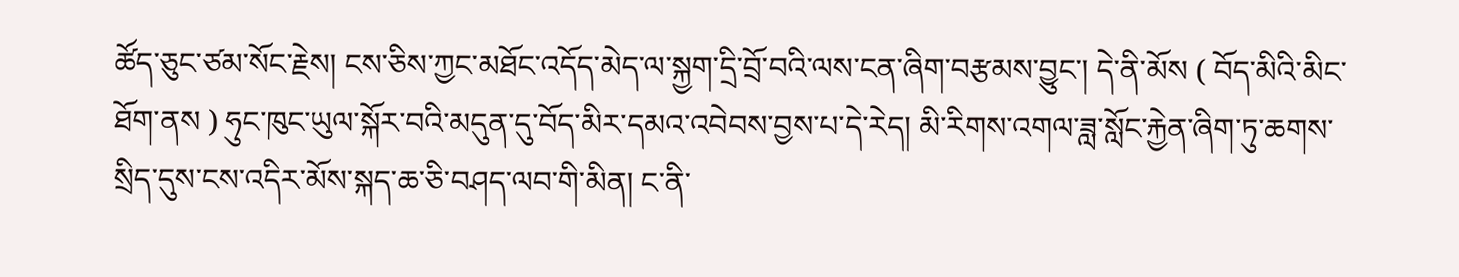ཚོད་ཅུང་ཙམ་སོང་རྗེས། ངས་ཅིས་ཀྱང་མཐོང་འདོད་མེད་ལ་སྐྱག་དྲི་བྲོ་བའི་ལས་ངན་ཞིག་བརྩམས་བྱུང་། དེ་ནི་མོས ( བོད་མིའི་མིང་ཐོག་ནས ) ཧུང་ཁུང་ཡུལ་སྐོར་བའི་མདུན་དུ་བོད་མིར་དམའ་འབེབས་བྱས་པ་དེ་རེད། མི་རིགས་འགལ་ཟླ་སློང་རྐྱེན་ཞིག་ཏུ་ཆགས་སྲིད་དུས་ངས་འདིར་མོས་སྐད་ཆ་ཅི་བཤད་ལབ་གི་མིན། ང་ནི་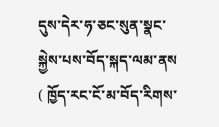དུས་དེར་ཧ་ཅང་སུན་སྣང་སྐྱེས་པས་བོད་སྐད་ལམ་ནས ( ཁྱོད་རང་ངོ་མ་བོད་རིགས་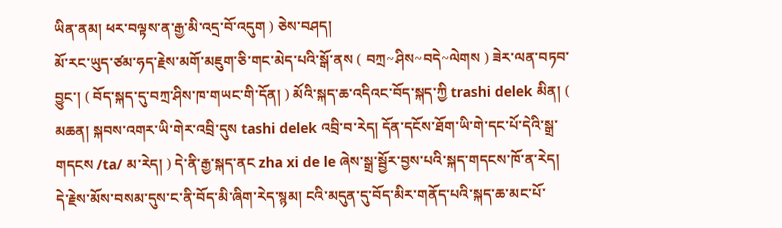ཡིན་ནམ། ཕར་བལྟས་ན་རྒྱ་མི་འདྲ་བོ་འདུག ) ཅེས་བཤད།
མོ་རང་ཡུད་ཙམ་ཧད་རྗེས་མགོ་མཇུག་ཅི་གང་མེད་པའི་སྒོ་ནས ( བཀྲ~ཤིས~བདེ~ལེགས ) ཟེར་ལན་བཏབ་བྱུང་། ( བོད་སྐད་དུ་བཀྲ་ཤིས་ཁ་གཡང་གི་དོན། ) མོའི་སྐད་ཆ་འདིའང་བོད་སྐད་ཀྱི trashi delek མིན། ( མཆན། སྐབས་འགར་ཡི་གེར་འབྲི་དུས tashi delek འབྲི་བ་རེད། དོན་དངོས་ཐོག་ཡི་གེ་དང་པོ་དེའི་སྒྲ་གདངས /ta/ མ་རེད། ) དེ་ནི་རྒྱ་སྐད་ནང zha xi de le ཞེས་སྒྲ་སྦྱོར་བྱས་པའི་སྐད་གདངས་ཁོ་ན་རེད། དེ་རྗེས་མོས་བསམ་དུས་ང་ནི་བོད་མི་ཞིག་རེད་སྙམ། ངའི་མདུན་དུ་བོད་མིར་གནོད་པའི་སྐད་ཆ་མང་པོ་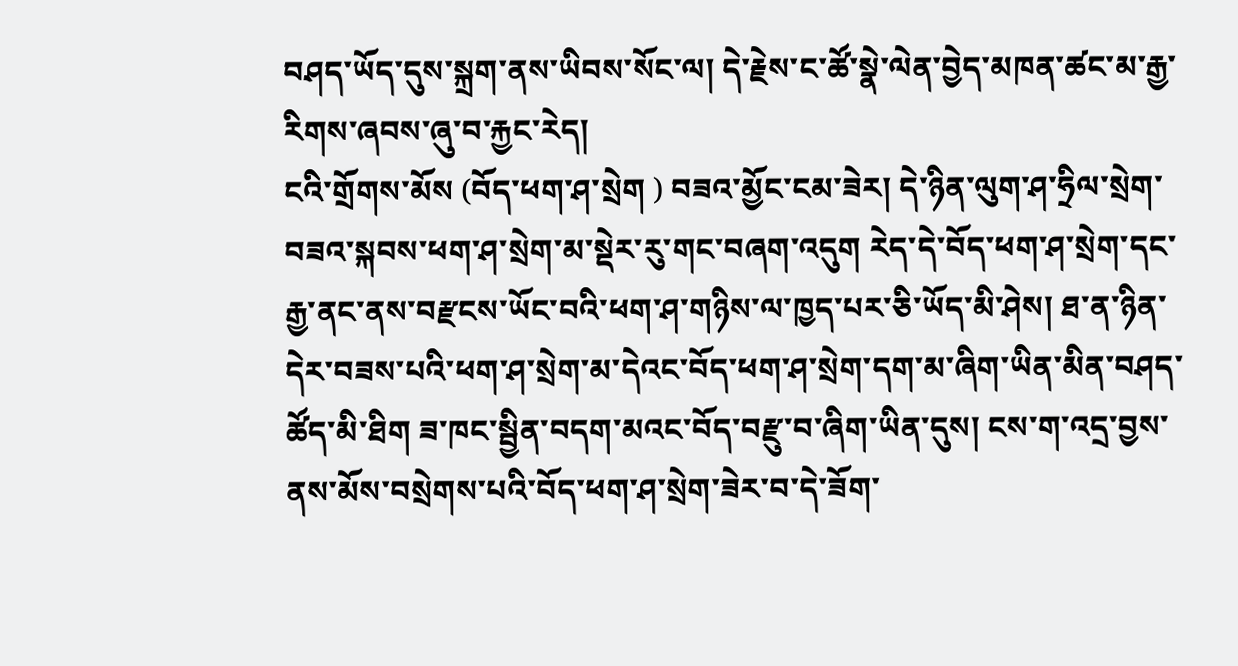བཤད་ཡོད་དུས་སྐྲག་ནས་ཡིབས་སོང་ལ། དེ་རྗེས་ང་ཚོ་སྣེ་ལེན་བྱེད་མཁན་ཚང་མ་རྒྱ་རིགས་ཞབས་ཞུ་བ་རྐྱང་རེད།
ངའི་གྲོགས་མོས (བོད་ཕག་ཤ་སྲེག ) བཟའ་མྱོང་ངམ་ཟེར། དེ་ཉིན་ལུག་ཤ་ཧྲིལ་སྲེག་བཟའ་སྐབས་ཕག་ཤ་སྲེག་མ་སྡེར་རུ་གང་བཞག་འདུག རེད་དེ་བོད་ཕག་ཤ་སྲེག་དང་རྒྱ་ནང་ནས་བརྫངས་ཡོང་བའི་ཕག་ཤ་གཉིས་ལ་ཁྱད་པར་ཅི་ཡོད་མི་ཤེས། ཐ་ན་ཉིན་དེར་བཟས་པའི་ཕག་ཤ་སྲེག་མ་དེའང་བོད་ཕག་ཤ་སྲེག་དག་མ་ཞིག་ཡིན་མིན་བཤད་ཚོད་མི་ཐིག ཟ་ཁང་སྦྱིན་བདག་མའང་བོད་བརྫུ་བ་ཞིག་ཡིན་དུས། ངས་ག་འདྲ་བྱས་ནས་མོས་བསྲེགས་པའི་བོད་ཕག་ཤ་སྲེག་ཟེར་བ་དེ་ཟོག་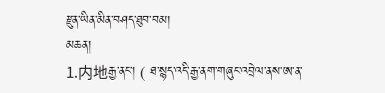རྫུན་ཡིན་མིན་བཤད་ཐུབ་བམ།
མཆན།
1.内地རྒྱ་ནང་། ( ཐ་སྙད་འདི་རྒྱ་ནག་གཞུང་འབྲེལ་ནས་ཨ་ན་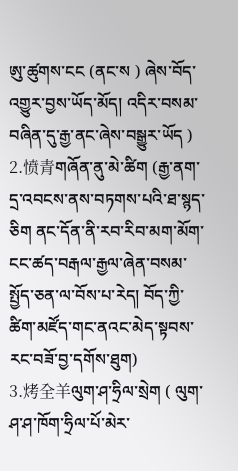ཨུ་ཚུགས་ངང (ནང་ས ) ཞེས་བོད་འགྱུར་བྱས་ཡོད་མོད། འདིར་བསམ་བཞིན་དུ་རྒྱ་ནང་ཞེས་བསྒྱུར་ཡོད )
2.愤青གཞོན་ནུ་མེ་ཚིག (རྒྱ་ནག་དྲ་འབངས་ནས་བཏགས་པའི་ཐ་སྙད་ཅིག ནང་དོན་ནི་རབ་རིབ་མག་མོག་ངང་ཚད་བརྒལ་རྒྱལ་ཞེན་བསམ་སྤྱོད་ཅན་ལ་བོས་པ་རེད། བོད་ཀྱི་ཚིག་མཛོད་གང་ནའང་མེད་སྟབས་རང་བཟོ་བྱ་དགོས་ཐུག)
3.烤全羊ལུག་ཤ་ཧྲིལ་སྲེག ( ལུག་ཤ་ཤ་ཁོག་ཧྲིལ་པོ་མེར་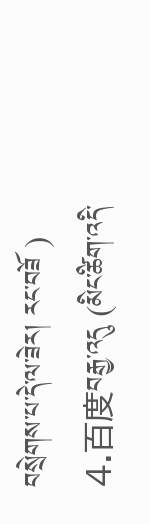བསྲེགས་པ་དེ་ལ་ཟེར། རང་བཟོ )
4.百度བརྒྱ་འདུ (མིང་ཚིག་འདི་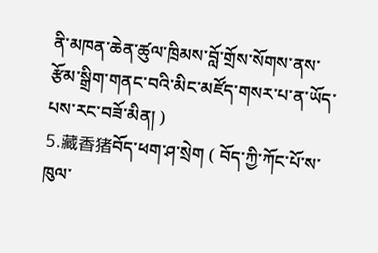ནི་མཁན་ཆེན་ཚུལ་ཁྲིམས་བློ་གྲོས་སོགས་ནས་རྩོམ་སྒྲིག་གནང་བའི་མིང་མཛོད་གསར་པ་ན་ཡོད་པས་རང་བཟོ་མིན། )
5.藏香猪བོད་ཕག་ཤ་སྲེག ( བོད་ཀྱི་ཀོང་པོ་ས་ཁུལ་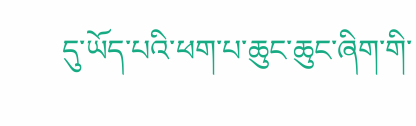དུ་ཡོད་པའི་ཕག་པ་ཆུང་ཆུང་ཞིག་གི་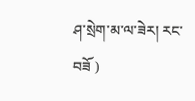ཤ་སྲེག་མ་ལ་ཟེར། རང་བཟོ )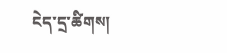ངེད་དྲ་ཚིགས།